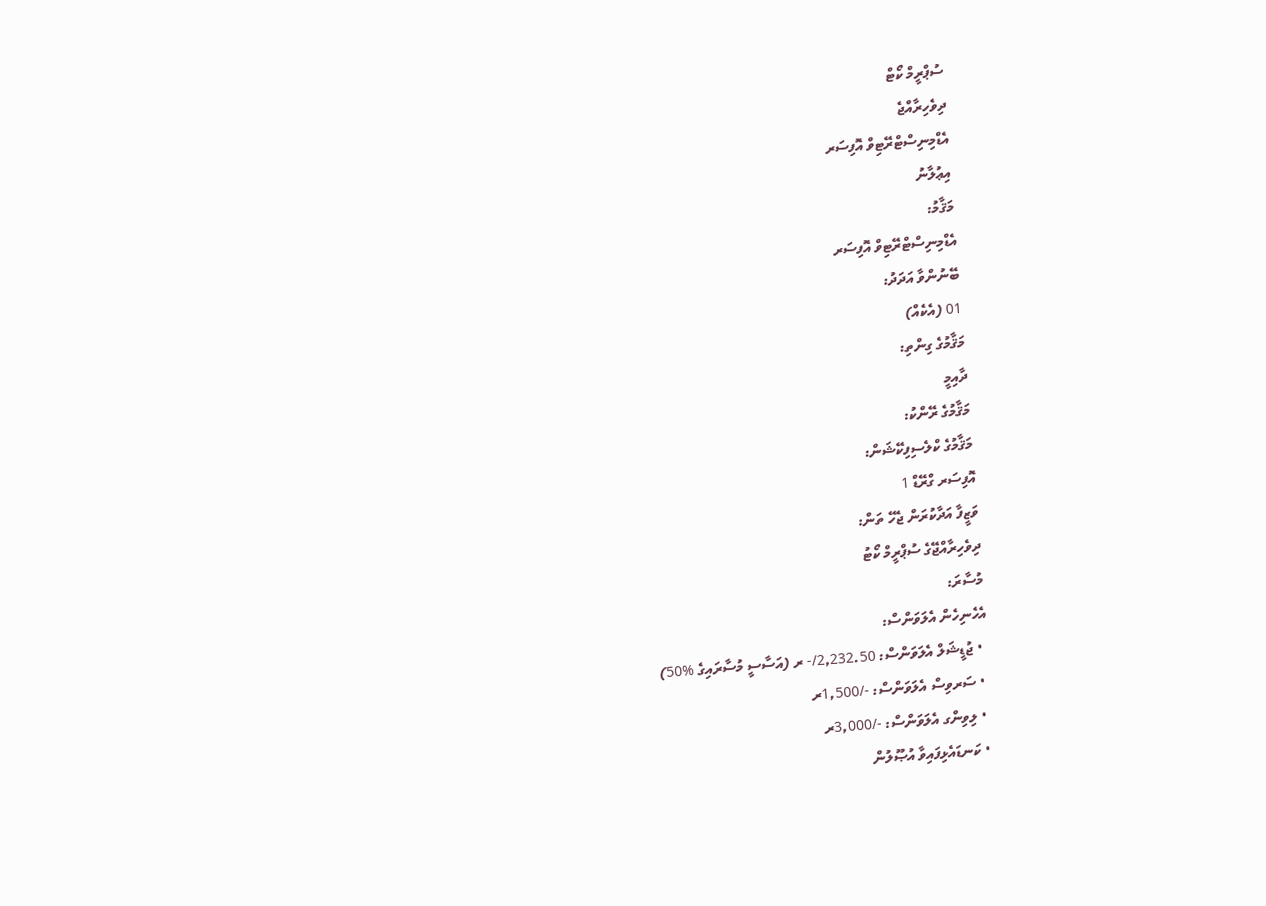ސުޕްރީމް ކޯޓް
ދިވެހިރާއްޖެ
އެޑްމިނިސްޓްރޭޓިވް އޮފިސަރ
އިޢުލާނު
މަޤާމު:
އެޑްމިނިސްޓްރޭޓިވް އޮފިސަރ
ބޭނުންވާ އަދަދު:
01 (އެކެއް)
މަޤާމުގެ ގިންތި:
ދާއިމީ
މަޤާމުގެ ރޭންކު:
މަޤާމުގެ ކްލެސިފިކޭޝަން:
އޮފިސަރ ގްރޭޑް 1
ވަޒީފާ އަދާކުރަން ޖެހޭ ތަން:
ދިވެހިރާއްޖޭގެ ސުޕްރީމް ކޯޓު
މުސާރަ:
އެހެނިހެން އެލަވަންސް:
  • ޖުޑީޝަލް އެލަވަންސް: 2,232.50/- ރ (އަސާސީ މުސާރައިގެ %50)
  • ސަރވިސް އެލަވަންސް: -/1,500ރ
  • ލިވިންގ އެލަވަންސް: -/3,000ރ
  • ކަނޑައެޅިފައިވާ އުޞޫލުން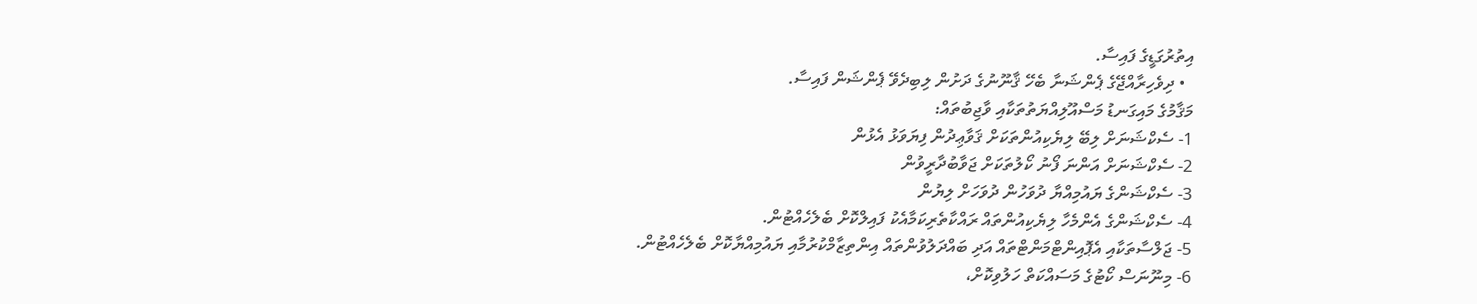އިތުރުގަޑީގެ ފައިސާ.
  • ދިވެހިރާއްޖޭގެ ޕެންޝަނާ ބެހޭ ޤާނޫނުގެ ދަށުން ލިބިދެވޭ ޕެންޝަން ފައިސާ.
މަޤާމުގެ މައިގަނޑު މަސްއޫލިއްޔަތުތަކާއި ވާޖިބުތައް:
1- ސެކްޝަނަށް ލިބޭ ލިޔެކިއުންތަކަށް ޤަވާޢިދުން ފިޔަވަޅު އެޅުން
2- ސެކްޝަނަށް އަންނަ ފޯނު ކޯލުތަކަށް ޖަވާބުދާރީވުން
3- ސެކްޝަންގެ ޔައުމިއްޔާ ދުވަހުން ދުވަހަށް ލިޔުން
4- ސެކްޝަންގެ އެންމެހާ ލިޔެކިއުންތައް ރައްކާތެރިކަމާއެކު ފައިލްކޮށް ބެލެހެއްޓުން.
5- ޖަލްސާތަކާއި އެޕޮއިންޓްމަންޓްތައް އަދި ބައްދަލުވުންތައް އިންތިޒާމްކުރުމާއި ޔައުމިއްޔާކޮށް ބެލެހެއްޓުން.
6- މިނޫނަސް ކޯޓުގެ މަސައްކަތް ހަލުވިކޮށް،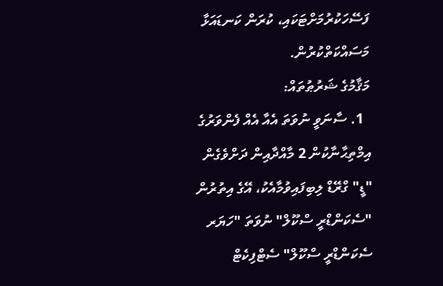ފަސޭހަކުރުމަށްޓަކައި، ކުރަން ކަނޑައަޅާ މަސައްކަތްކުރުން.
މަޤާމުގެ ޝަރުޠުތައް:
  1. ސާނަވީ ނުވަތަ އެއާ އެއް ފެންވަރުގެ އިމްތިޙާނާކުން 2 މާއްދާއިން ދަށްވެގެން "ޑީ" ގްރޭޑް ލިބިފައިވުމާއެކު، އޭގެ އިތުރުން "ސެކަންޑްރީ ސްކޫލް" ނުވަތަ "ހަޔަރ ސެކަންޑްރީ ސްކޫލް" ސެޓްފިކެޓް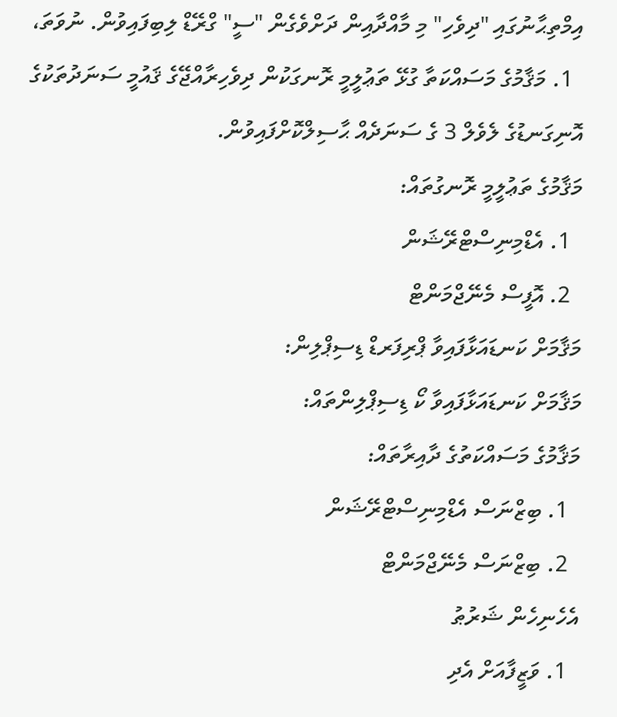އިމްތިޙާނުގައި "ދިވެހި" މި މާއްދާއިން ދަށްވެގެން "ސީ" ގްރޭޑް ލިބިފައިވުން. ނުވަތަ،
  1. މަޤާމުގެ މަސައްކަތާ ގުޅޭ ތަޢުލީމީ ރޮނގަކުން ދިވެހިރާއްޖޭގެ ޤައުމީ ސަނަދުތަކުގެ އޮނިގަނޑުގެ ލެވެލް 3 ގެ ސަނަދެއް ޙާސިލްކޮށްފައިވުން.
މަޤާމުގެ ތަޢުލީމީ ރޮނގުތައް:
  1. އެޑްމިނިސްޓްރޭޝަން
  2. އޮފީސް މެނޭޖްމަންޓް
މަޤާމަށް ކަނޑައަޅާފައިވާ ޕްރިފަރޑް ޑިސިޕްލިން:
މަޤާމަށް ކަނޑައަޅާފައިވާ ކޯ ޑިސިޕްލިންތައް:
މަޤާމުގެ މަސައްކަތުގެ ދާއިރާތައް:
  1. ބިޒްނަސް އެޑްމިނިސްޓްރޭޝަން
  2. ބިޒްނަސް މެނޭޖްމަންޓް
އެހެނިހެން ޝަރުޠު
  1. ވަޒީފާއަށް އެދި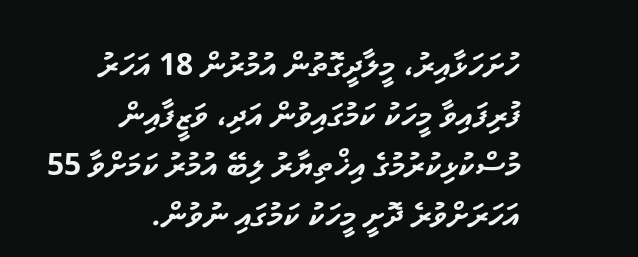ހުށަހަޅާއިރު، މީލާދީގޮތުން އުމުރުން 18 އަހަރު ފުރިފައިވާ މީހަކު ކަމުގައިވުން އަދި، ވަޒީފާއިން މުސްކުޅިކުރުމުގެ އިޚްތިޔާރު ލިބޭ އުމުރު ކަމަށްވާ 55 އަހަރަށްވުރެ ދޮށީ މީހަކު ކަމުގައި ނުވުން.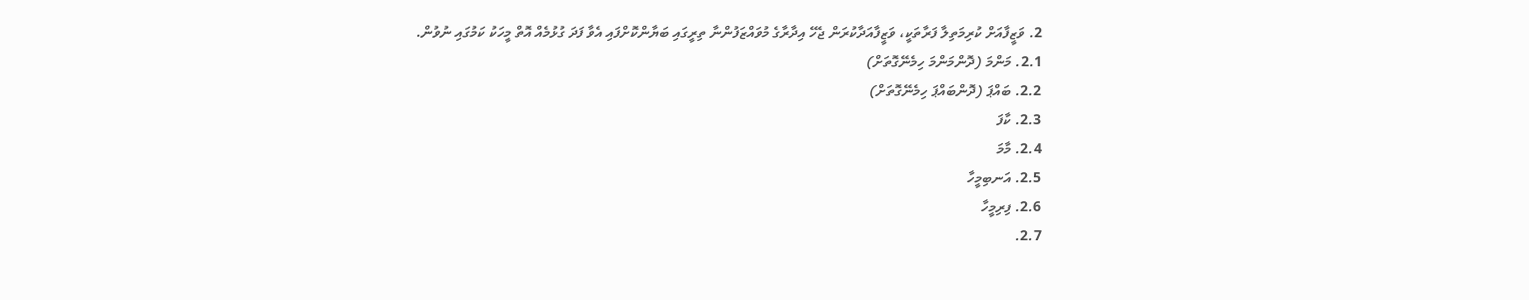2. ވަޒީފާއަށް ކުރިމަތިލާ ފަރާތަކީ، ވަޒީފާއަދާކުރަން ޖެހޭ އިދާރާގެ މުވައްޒަފުންނާ ތިރީގައި ބަޔާންކޮށްފައި އެވާ ފަދަ ގުޅުމެއް އޮތް މީހަކު ކަމުގައި ނުވުން.
2.1. މަންމަ (ދޮންމަންމަ ހިމެނޭގޮތަށް)
2.2. ބައްޕަ (ދޮންބައްޕަ ހިމެނޭގޮތަށް)
2.3. ކާފަ
2.4. މާމަ
2.5. އަނބިމީހާ
2.6. ފިރިމީހާ
2.7.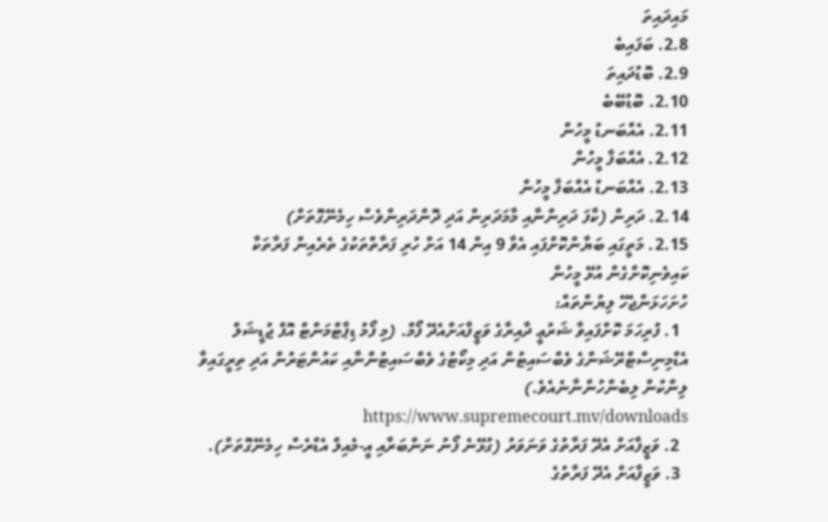މައިދައިތަ
2.8. ބަފައިބެ
2.9. ބޮޑުދައިތަ
2.10. ބޮޑުބޭބެ
2.11. އެއްބަނޑު މީހުން
2.12. އެއްބަފާ މީހުން
2.13. އެއްބަނޑު އެއްބަފާ މީހުން
2.14. ދަރިން (ކާފަ ދަރިންނާއި މާމަދަރިން އަދި ދޮންދަރިންވެސް ހިމެނޭގޮތަށް)
2.15. މަތީގައި ބަޔާންކޮށްފައި އެވާ 9 އިން 14 އަށް ހުރި ފަރާތްތަކުގެ ތެރެއިން ފަރާތަކާ ކައިވެނިކޮށްގެން އުޅޭ މީހުން
ހުށަހަޅަންޖެހޭ ލިޔުންތައް:
  1. ފުރިހަމަ ކޮށްފައިވާ ޝަރުޢީ ދާއިރާގެ ވަޒީފާއަށްއެދޭ ފޯމް. (މި ފޯމު ޑިޕާޓްމަންޓް އޮފް ޖުޑީޝަލް އެޑްމިނިސްޓްރޭޝަންގެ ވެބްސައިޓުން އަދި މިކޯޓުގެ ވެބްސައިޓުންނާއި ކައުންޓަރުން އަދި ތިރީގައިވާ ލިންކުން ލިބެންހުންނާނެއެވެ.)   https://www.supremecourt.mv/downloads
  2. ވަޒީފާއަށް އެދޭ ފަރާތުގެ ވަނަވަރު (ގުޅޭނެ ފޯނު ނަންބަރާއި އީ-މެއިލް އެޑްރެސް ހިމެނޭގޮތަށް).
  3. ވަޒީފާއަށް އެދޭ ފަރާތުގެ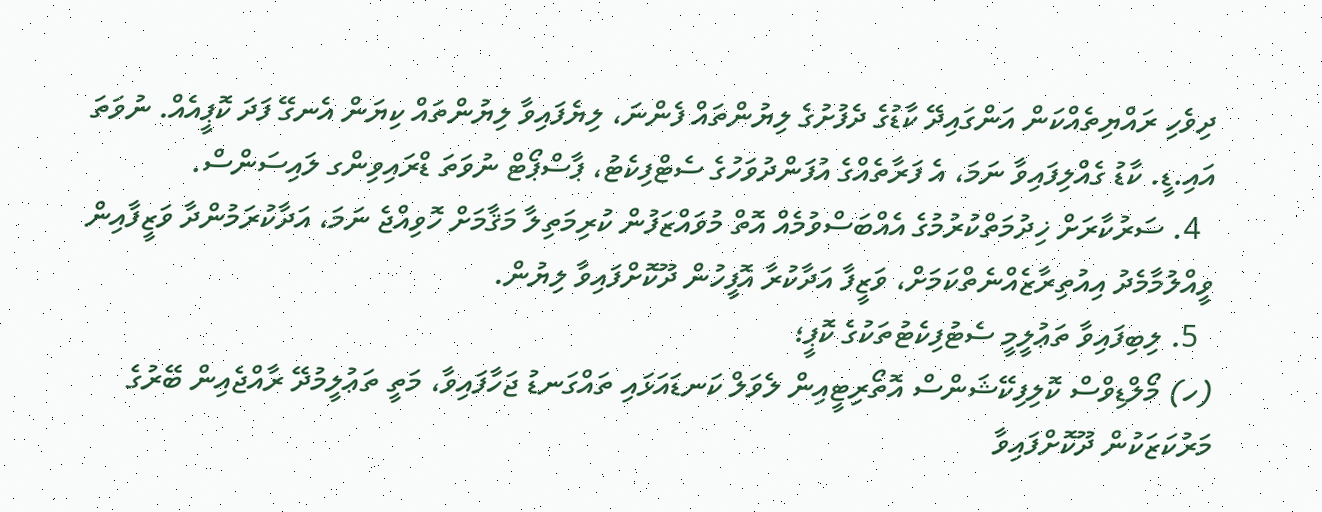ދިވެހި ރައްޔިތެއްކަން އަންގައިދޭ ކާޑުގެ ދެފުށުގެ ލިޔުންތައް ފެންނަ، ލިޔެފައިވާ ލިޔުންތައް ކިޔަން އެނގޭ ފަދަ ކޮޕީއެއް. ނުވަތަ އައި.ޑީ. ކާޑު ގެއްލިފައިވާ ނަމަ، އެ ފަރާތެއްގެ އުފަންދުވަހުގެ ސެޓްފިކެޓު، ޕާސްޕޯޓް ނުވަތަ ޑްރައިވިންގ ލައިސަންސް.
  4. ސަރުކާރަށް ޚިދުމަތްކުރުމުގެ އެއްބަސްވުމެއް އޮތް މުވައްޒަފުން ކުރިމަތިލާ މަޤާމަށް ހޮވިއްޖެ ނަމަ، އަދާކުރަމުންދާ ވަޒީފާއިން ވީއްލުމާމެދު އިއުތިރާޒެއްނެތްކަމަށް، ވަޒީފާ އަދާކުރާ އޮފީހުން ދޫކޮށްފައިވާ ލިޔުން.
  5. ލިބިފައިވާ ތަޢުލީމީ ސެޓުފިކެޓުތަކުގެ ކޮޕީ؛
(ހ) މޯލްޑިވްސް ކޮލިފިކޭޝަންސް އޮތޯރިޓީއިން ލެވަލް ކަނޑައަޅައި ތައްގަނޑު ޖަހާފައިވާ، މަތީ ތަޢުލީމުދޭ ރާއްޖެއިން ބޭރުގެ މަރުކަޒަކުން ދޫކޮށްފައިވާ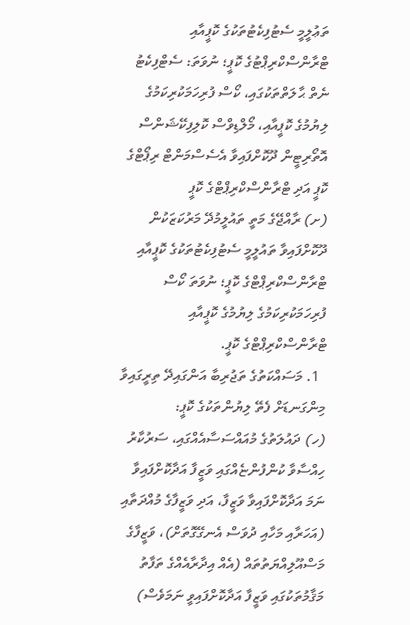ތަޢުލީމީ ސެޓުފިކެޓުތަކުގެ ކޮޕީއާއި ޓްރާންސްކްރިޕްޓުގެ ކޮޕީ؛ ނުވަތަ: ސެޓްފިކެޓު ނެތް ޙާލަތްތަކުގައި، ކޯސް ފުރިހަމަކުރިކަމުގެ ލިޔުމުގެ ކޮޕީއާއި، މޯލްޑިވްސް ކޮލިފިކޭޝަންސް އޮތޯރިޓީން ދޫކޮށްފައިވާ އެސެސްމަންޓް ރިޕޯޓްގެ ކޮޕީ އަދި ޓްރާންސްކްރިޕްޓްގެ ކޮޕީ
(ށ) ރާއްޖޭގެ މަތީ ތައުލީމުދޭ މަރުކަޒަކުން ދޫކޮށްފައިވާ ތައުލީމީ ސެޓުފިކެޓުތަކުގެ ކޮޕީއާއި ޓްރާންސްކްރިޕްޓްގެ ކޮޕީ؛ ނުވަތަ ކޯސް ފުރިހަމަކުރިކަމުގެ ލިޔުމުގެ ކޮޕީއާއި ޓްރާންސްކްރިޕްޓްގެ ކޮޕީ.
  1. މަސައްކަތުގެ ތަޖުރިބާ އަންގައިދޭ ތިރީގައިވާ މިންގަނޑަށް ފެތޭ ލިޔުންތަކުގެ ކޮޕީ:
(ހ) ދައުލަތުގެ މުއައްސަސާއެއްގައި، ސަރުކާރު ހިއްސާވާ ކުންފުންޏެއްގައި ވަޒީފާ އަދާކޮށްފައިވާ ނަމަ އަދާކޮށްފައިވާ ވަޒީފާ، އަދި ވަޒީފާގެ މުއްދަތާއި (އަހަރާއި މަހާއި ދުވަސް އެނގޭގޮތަށް)، ވަޒީފާގެ މަސްއޫލިއްޔަތުތައް (އެއް އިދާރާއެއްގެ ތަފާތު މަޤާމުތަކުގައި ވަޒީފާ އަދާކޮށްފައިވީ ނަމަވެސް)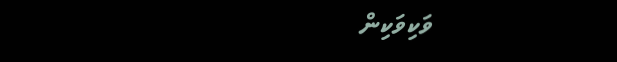ވަކިވަކިން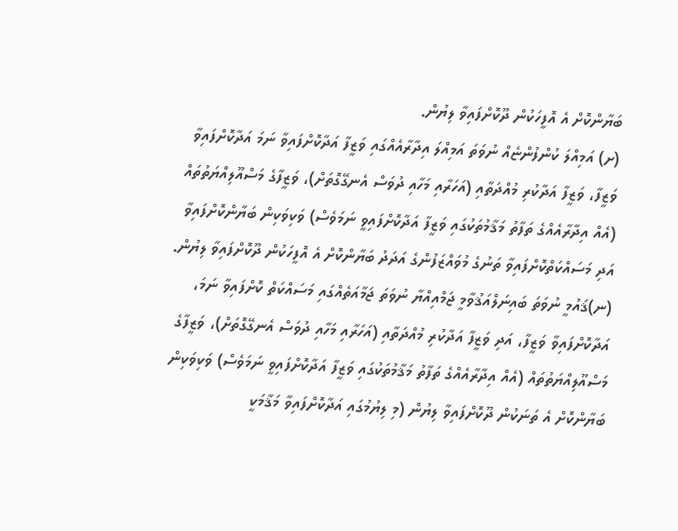ބަޔާންކޮށް އެ އޮފީހަކުން ދޫކޮށްފައިވާ ލިޔުން.
(ށ) އަމިއްލަ ކުންފުންޏެއް ނުވަތަ އަމިއްލަ އިދާރާއެއްގައި ވަޒީފާ އަދާކޮށްފައިވާ ނަމަ އަދާކޮށްފައިވާ ވަޒީފާ، ވަޒީފާ އަދާކުރި މުއްދަތާއި (އަހަރާއި މަހާއި ދުވަސް އެނގޭގޮތަށް)، ވަޒީފާގެ މަސްއޫލިއްޔަތުތައް (އެއް އިދާރާއެއްގެ ތަފާތު މަޤާމުތަކުގައި ވަޒީފާ އަދާކޮށްފައިވީ ނަމަވެސް) ވަކިވަކިން ބަޔާންކޮށްފައިވާ އަދި މަސައްކަތްކޮށްފައިވާ ތަނުގެ މުވައްޒަފުންގެ އަދަދު ބަޔާންކޮށް އެ އޮފީހަކުން ދޫކޮށްފައިވާ ލިޔުން.
(ނ)ޤައުމީ ނުވަތަ ބައިނަލްއަޤުވާމީ ޖަމްއިއްޔާ ނުވަތަ ޖަމާއަތެއްގައި މަސައްކަތް ކޮށްފައިވާ ނަމަ، އަދާކޮށްފައިވާ ވަޒީފާ، އަދި ވަޒީފާ އަދާކުރި މުއްދަތާއި (އަހަރާއި މަހާއި ދުވަސް އެނގޭގޮތަށް)، ވަޒީފާގެ މަސްއޫލިއްޔަތުތައް (އެއް އިދާރާއެއްގެ ތަފާތު މަޤާމުތަކުގައި ވަޒީފާ އަދާކޮށްފައިވީ ނަމަވެސް) ވަކިވަކިން ބަޔާންކޮށް އެ ތަނަކުން ދޫކޮށްފައިވާ ލިޔުން (މި ލިޔުމުގައި އަދާކޮށްފައިވާ މަޤާމަކީ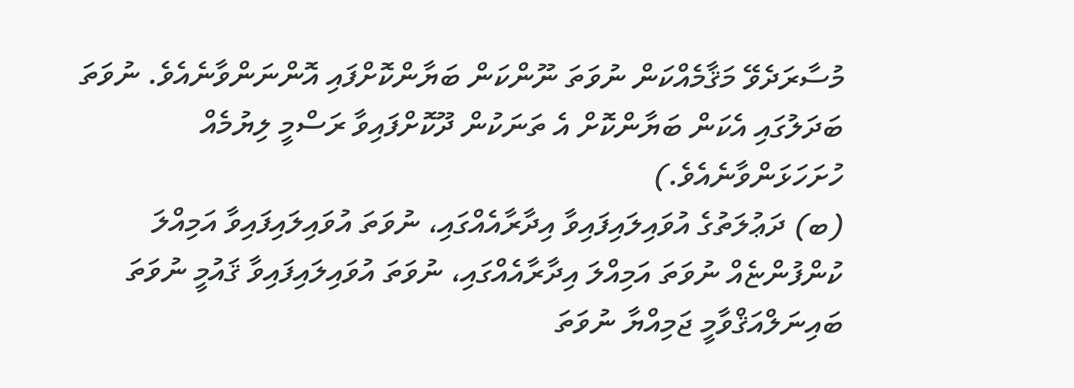މުސާރަދެވޭ މަޤާމެއްކަން ނުވަތަ ނޫންކަން ބަޔާންކޮށްފައި އޮންނަންވާނެއެވެ. ނުވަތަ ބަދަލުގައި އެކަން ބަޔާންކޮށް އެ ތަނަކުން ދޫކޮށްފައިވާ ރަސްމީ ލިޔުމެއް ހުށަހަޅަންވާނެއެވެ.)
(ބ) ދަޢުލަތުގެ އުވައިލައިފައިވާ އިދާރާއެއްގައި، ނުވަތަ އުވައިލައިފައިވާ އަމިއްލަ ކުންފުންޏެއް ނުވަތަ އަމިއްލަ އިދާރާއެއްގައި، ނުވަތަ އުވައިލައިފައިވާ ޤައުމީ ނުވަތަ ބައިނަލްއަޤްވާމީ ޖަމިއްޔާ ނުވަތަ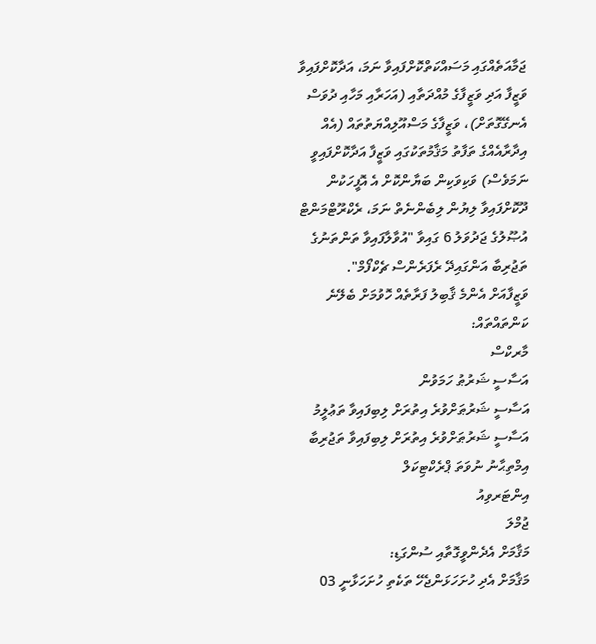ޖަމާއަތެއްގައި މަސައްކަތްކޮށްފައިވާ ނަމަ، އަދާކޮށްފައިވާ ވަޒީފާ އަދި ވަޒީފާގެ މުއްދަތާއި (އަހަރާއި މަހާއި ދުވަސް އެނގޭގޮތަށް)، ވަޒީފާގެ މަސްއޫލިއްޔަތުތައް (އެއް އިދާރާއެއްގެ ތަފާތު މަޤާމުތަކުގައި ވަޒީފާ އަދާކޮށްފައިވީ ނަމަވެސް) ވަކިވަކިން ބަޔާންކޮށް އެ އޮފީހަކުން ދޫކޮށްފައިވާ ލިޔުން ލިބެންނެތް ނަމަ، ރެކްރޫޓްމަންޓް އުޞޫލުގެ ޖަދުވަލު 6 ގައިވާ "އުވާލާފައިވާ ތަންތަނުގެ ތަޖުރިބާ އަންގައިދޭ ރެފަރެންސް ޗެކްފޯމް".
ވަޒީފާއަށް އެންމެ ޤާބިލު ފަރާތެއް ހޮވުމަށް ބެލޭނެ ކަންތައްތައް:
މާރކްސް
އަސާސީ ޝަރުޠު ހަމަވުން
އަސާސީ ޝަރުޠަށްވުރެ އިތުރަށް ލިބިފައިވާ ތަޢުލީމު
އަސާސީ ޝަރުޠަށްވުރެ އިތުރަށް ލިބިފައިވާ ތަޖުރިބާ
އިމްތިޙާނު ނުވަތަ ޕްރެކްޓިކަލް
އިންޓަރވިއު
ޖުމްލަ
މަޤާމަށް އެދެންވީގޮތާއި ސުންގަޑި:
މަޤާމަށް އެދި ހުށަހަޅަންޖެހޭ ތަކެތި ހުށަހަޅާނީ 03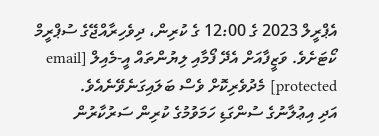އެޕްރީލް 2023 ގެ 12:00 ގެ ކުރިން، ދިވެހިރާއްޖޭގެ ސުޕްރީމް ކޯޓަށެވެ. ވަޒީފާއަށް އެދޭ ފޯމާއި ލިޔުންތައް އީ-މެއިލް [email protected] މެދުވެރިކޮށް ވެސް ބަލައިގަނެވޭނެއެވެ.
އަދި އިޢުލާނުގެ ސުންގަޑި ހަމަވުމުގެ ކުރިން ސަރުކާރުން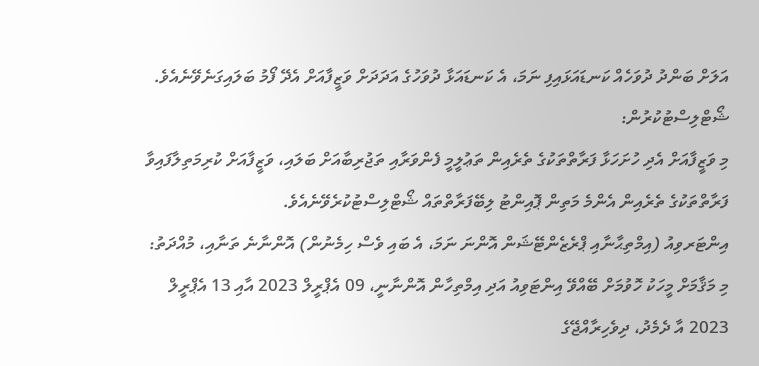އަލަށް ބަންދު ދުވަހެއް ކަނޑައަޅައިފި ނަމަ، އެ ކަނޑައަޅާ ދުވަހުގެ އަދަދަށް ވަޒީފާއަށް އެދޭ ފޯމު ބަލައިގަނެވޭނެއެވެ.
ޝޯޓްލިސްޓުކުރުން:
މި ވަޒީފާއަށް އެދި ހުށަހަޅާ ފަރާތްތަކުގެ ތެރެއިން ތަޢުލީމީ ފެންވަރާއި ތަޖުރިބާއަށް ބަލައި، ވަޒީފާއަށް ކުރިމަތިލާފައިވާ ފަރާތްތަކުގެ ތެރެއިން އެންމެ މަތިން ޕޮއިންޓު ލިބޭފަރާތްތައް ޝޯޓްލިސްޓުކުރެވޭނެއެވެ.
އިންޓަރވިއު (އިމްތިޙާނާއި ޕްރެޒެންޓޭޝަން އޮންނަ ނަމަ، އެ ބައި ވެސް ހިމެނުން) އޮންނާނެ ތަނާއި، މުއްދަތު:
މި މަޤާމަށް މީހަކު ހޮވުމަށް ބޭއްވޭ އިންޓަވިއު އަދި އިމްތިހާން އޮންނާނީ، 09 އެޕްރީލް 2023 އާއި 13 އެޕްރީލް 2023 އާ ދެމެދު، ދިވެހިރާއްޖޭގެ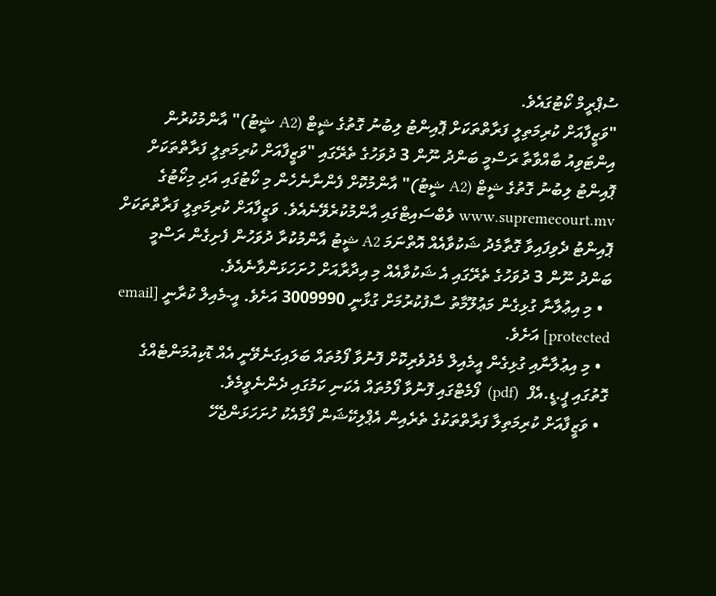ސުޕްރީމް ކޯޓުގައެވެ.
"ވަޒީފާއަށް ކުރިމަތިލީ ފަރާތްތަކަށް ޕޮއިންޓު ލިބުނު ގޮތުގެ ޝީޓް (A2 ޝީޓު)" އާންމުކުރުން
އިންޓަވިއު ބާއްވާތާ ރަސްމީ ބަންދު ނޫން 3 ދުވަހުގެ ތެރޭގައި "ވަޒީފާއަށް ކުރިމަތިލީ ފަރާތްތަކަށް ޕޮއިންޓު ލިބުނު ގޮތުގެ ޝީޓް (A2 ޝީޓު)" އާންމުކޮށް ފެންނާނެހެން މި ކޯޓުގައި އަދި މިކޯޓުގެ www.supremecourt.mv ވެބްސައިޓްގައި އާންމުކުރެވޭނެއެވެ. ވަޒީފާއަށް ކުރިމަތިލީ ފަރާތްތަކަށް ޕޮއިންޓު ދެވިފައިވާ ގޮތާމެދު ޝަކުވާއެއް އޮތްނަމަ A2 ޝީޓު އާންމުކުރާ ދުވަހުން ފެށިގެން ރަސްމީ ބަންދު ނޫން 3 ދުވަހުގެ ތެރޭގައި އެ ޝަކުވާއެއް މި އިދާރާއަށް ހުށަހަޅަންވާނެއެވެ.
  • މި އިޢުލާނާ ގުޅިގެން މަޢުލޫމާތު ސާފުކުރުމަށް ގުޅާނީ 3009990 އަށެވެ. އީ-މެއިލް ކުރާނީ [email protected] އަށެވެ.
  • މި އިޢުލާނާއި ގުޅިގެން އީމެއިލް މެދުވެރިކޮށް ފޮނުވާ ފޯމުތައް ބަލައިގަނެވޭނީ އެއް ޑޮކިއުމަންޓެއްގެ ގޮތުގައި ޕީ.ޑީ.އެފް  (pdf)  ފޯމެޓްގައި ފޮނުވާ ފޯމުތައް އެކަނި ކަމުގައި ދެންނެވީމެވެ.
  • ވަޒީފާއަށް ކުރިމަތިލާ ފަރާތްތަކުގެ ތެރެއިން އެޕްލިކޭޝަން ފޯމާއެކު ހުށަހަޅަންޖެހޭ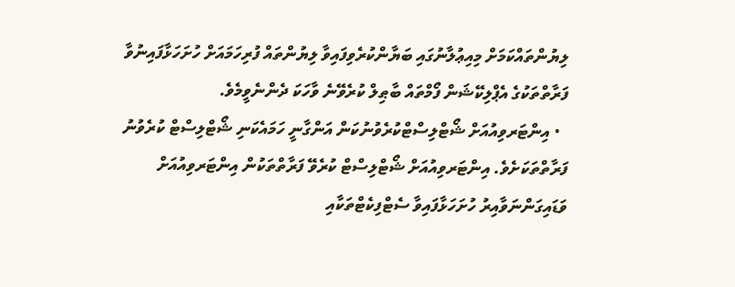ލިޔުންތައްކަމަށް މިއިޢުލާނުގައި ބަޔާންކުރެވިފައިވާ ލިޔުންތައް ފުރިހަމައަށް ހުށަހަޅާފައިނުވާ ފަރާތްތަކުގެ އެޕްލިކޭޝަން ފޯމްތައް ބާޠިލް ކުރެވޭނެ ވާހަކަ ދެންނެވީމެވެ.
  • އިންޓަރވިއުއަށް ޝޯޓްލިސްޓްކުރެވުނުކަން އަންގާނީ ހަމައެކަނި ޝޯޓްލިސްޓް ކުރެވުނު ފަރާތްތަކަށެވެ. އިންޓަރވިއުއަށް ޝޯޓްލިސްޓް ކުރެވޭ ފަރާތްތަކުން އިންޓަރވިއުއަށް ވަޑައިގަންނަވާއިރު ހުށަހަޅާފައިވާ ސެޓްފިކެޓްތަކާއި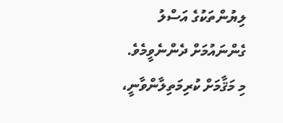ލިޔުންތަކުގެ އަސްލު ގެންނައުމަށް ދެންނެވީމެވެ.
މި މަޤާމަށް ކުރިމަތިލާންވާނީ،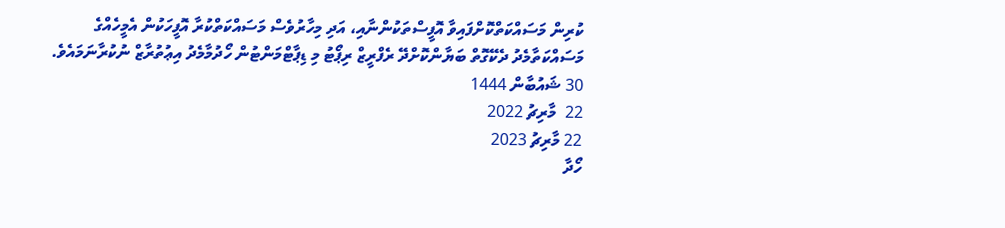ކުރިން މަސައްކަތްކޮށްފައިވާ އޮފީސްތަކުންނާއި، އަދި މިހާރުވެސް މަސައްކަތްކުރާ އޮފީހަކުން އެމީހެއްގެ މަސައްކަތާމެދު ދެކޭގޮތް ބަޔާންކޮށްދޭ ރެފްރީޒް ރިޕޯޓު މި ޑިޕާޓްމަންޓުން ހޯދުމާމެދު އިޢުތުރާޒް ނުކުރާނަމައެވެ.
30 ޝައުބާން 1444
22  މާރިޗު 2022
22 މާރިޗު 2023
ހޯދާ